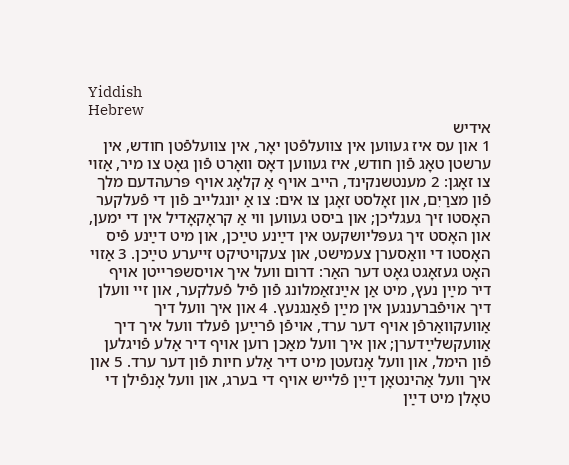Yiddish
Hebrew
אידיש
1 און עס איז געװען אין צװעלפֿטן יאָר, אין צװעלפֿטן חודש, אין ערשטן טאָג פֿון חודש, איז געװען דאָס װאָרט פֿון גאָט צו מיר, אַזױ צו זאָגן: 2 מענטשנקינד, הײב אױף אַ קלאָג אױף פּרעהדעם מלך פֿון מצרַיִם, און זאָלסט זאָגן צו אים: צו אַ יונגלײב פֿון די פֿעלקער האָסטו זיך געגליכן; און ביסט געװען װי אַ קראָקאָדיל אין די ימען, און האָסט זיך געפּליושקעט אין דײַנע טײַכן, און מיט דײַנע פֿיס האָסטו די װאַסערן צעמישט, און צעקױטיקט זײערע טײַכן. 3 אַזױ האָט געזאָגט גאָט דער האַר: דרום װעל איך אױסשפּרײטן אױף דיר מײַן נעץ, מיט אַן אײַנזאַמלונג פֿון פֿיל פֿעלקער, און זײ װעלן דיך אױפֿברענגען אין מײַן פֿאַנגנעץ. 4 און איך װעל דיך אַװעקװאַרפֿן אױף דער ערד, אױפֿן פֿרײַען פֿעלד װעל איך דיך אַװעקשלײַדערן; און איך װעל מאַכן רוען אױף דיר אַלע פֿױגלען פֿון הימל, און װעל אָנזעטן מיט דיר אַלע חיות פֿון דער ערד. 5 און איך װעל אַהינטאָן דײַן פֿלײש אױף די בערג, און װעל אָנפֿילן די טאָלן מיט דײַן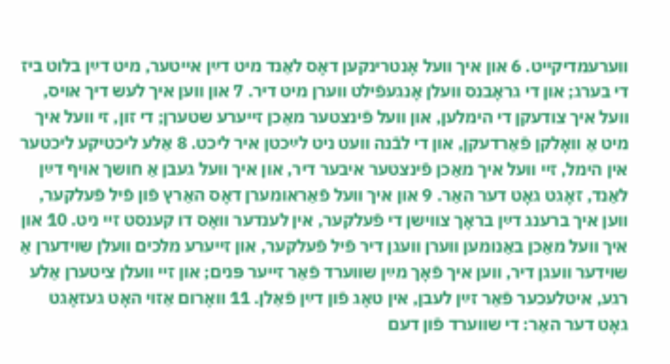װערעמדיקײט. 6 און איך װעל אָנטרינקען דאָס לאַנד מיט דײַן אײטער, מיט דײַן בלוט ביז די בערג; און די גראָבנס װעלן אָנגעפֿילט װערן מיט דיר. 7 און װען איך לעש דיך אױס, װעל איך צודעקן די הימלען, און װעל פֿינצטער מאַכן זײערע שטערן; די זון, זי װעל איך מיט אַ װאָלקן פֿאַרדעקן, און די לבֿנה װעט ניט לײַכטן איר ליכט. 8 אַלע ליכטיקע ליכטער אין הימל, זײ װעל איך מאַכן פֿינצטער איבער דיר, און איך װעל געבן אַ חושך אױף דײַן לאַנד, זאָגט גאָט דער האַר. 9 און איך װעל פֿאַראומערן דאָס האַרץ פֿון פֿיל פֿעלקער, װען איך ברענג דײַן בראָך צװישן די פֿעלקער, אין לענדער װאָס דו קענסט זײ ניט. 10 און איך װעל מאַכן באַנומען װערן װעגן דיר פֿיל פֿעלקער, און זײערע מלכים װעלן שױדערן אַ שױדער װעגן דיר, װען איך פֿאָך מײַן שװערד פֿאַר זײער פּנים; און זײ װעלן ציטערן אַלע רגע, איטלעכער פֿאַר זײַן לעבן, אין טאָג פֿון דײַן פֿאַלן. 11 װאָרום אַזױ האָט געזאָגט גאָט דער האַר: די שװערד פֿון דעם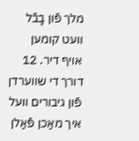מלך פֿון בָבֿל װעט קומען אױף דיר. 12 דורך די שװערדן פֿון גיבורים װעל איך מאַכן פֿאַלן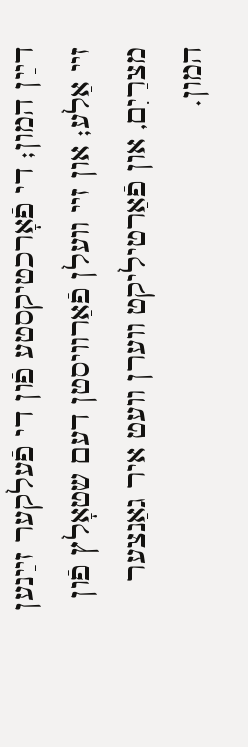דײַן המון; די פֿאָרכטיקסטע פֿון די פֿעלקער זײַנען זײ אַלע; און זײ װעלן פֿאַרװיסטן דעם שטאָלץ פֿון מצרַיִם, און פֿאַרטיליקט װערן װעט איר גאַנצער המון.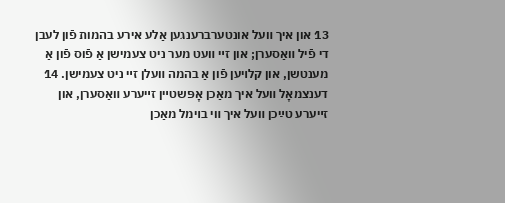13 און איך װעל אונטערברענגען אַלע אירע בהמות פֿון לעבן די פֿיל װאַסערן; און זײ װעט מער ניט צעמישן אַ פֿוס פֿון אַ מענטשן, און קלױען פֿון אַ בהמה װעלן זײ ניט צעמישן. 14 דענצמאָל װעל איך מאַכן אָפּשטײן זײערע װאַסערן, און זײערע טײַכן װעל איך װי בױמל מאַכן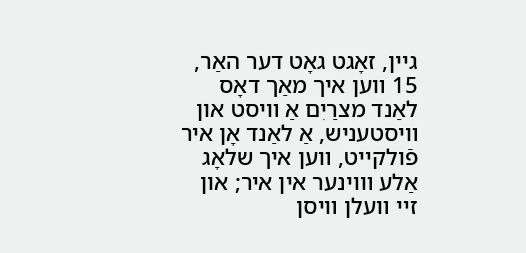גײן, זאָגט גאָט דער האַר, 15 װען איך מאַך דאָס לאַנד מצרַיִם אַ װיסט און װיסטעניש, אַ לאַנד אָן איר פֿולקײט, װען איך שלאָג אַלע װױנער אין איר; און זײ װעלן װיסן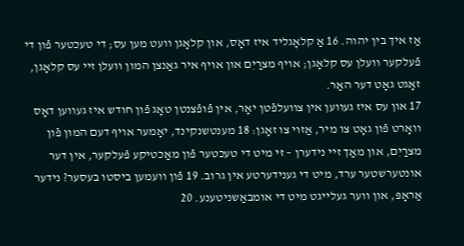אַז איך בין יהוה. 16 אַ קלאָגליד איז דאָס, און קלאָגן װעט מען עס; די טעכטער פֿון די פֿעלקער װעלן עס קלאָגן; אױף מצרַיִם און אױף איר גאַנצן המון װעלן זײ עס קלאָגן, זאָגט גאָט דער האַר.
17 און עס איז געװען אין צװעלפֿטן יאָר, אין פֿופֿצנטן טאָג פֿון חודש איז געװען דאָס װאָרט פֿון גאָט צו מיר, אַזױ צו זאָגן: 18 מענטשנקינד, יאָמער אױף דעם המון פֿון מצרַיִם, און מאַך זײ נידערן – זי מיט די טעכטער פֿון מאַכטיקע פֿעלקער, אין דער אונטערשטער ערד, מיט די גענידערטע אין גרוב. 19 פֿון װעמען ביסטו בעסער? נידער אַראָפּ, און װער געלײגט מיט די אומבאַשניטענע. 20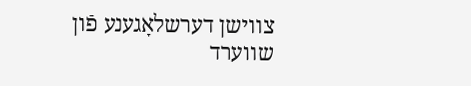צװישן דערשלאָגענע פֿון שװערד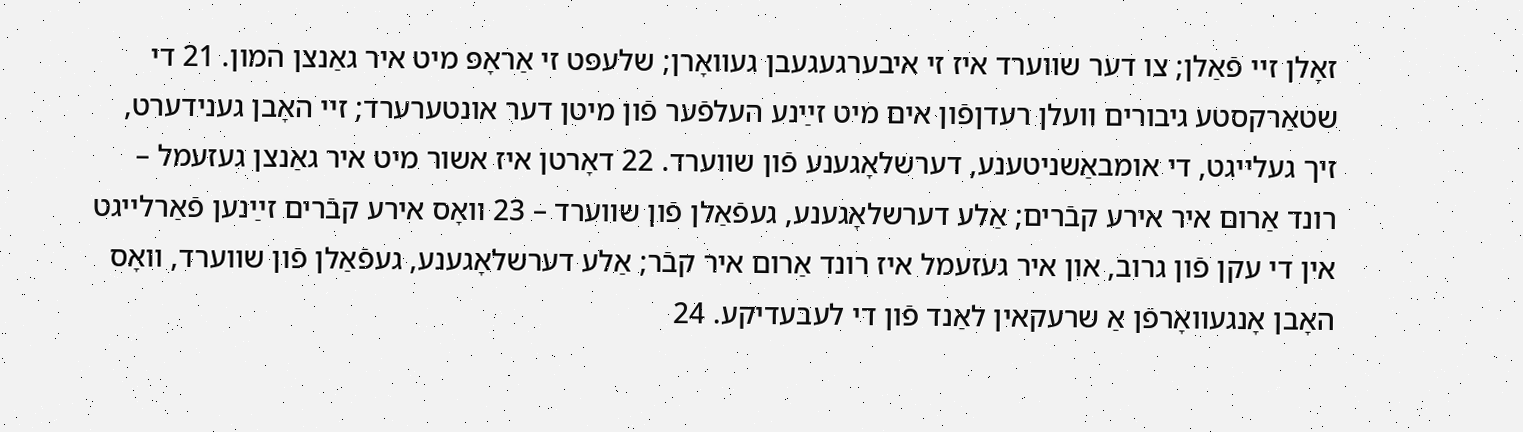זאָלן זײ פֿאַלן; צו דער שװערד איז זי איבערגעגעבן געװאָרן; שלעפּט זי אַראָפּ מיט איר גאַנצן המון. 21 די שטאַרקסטע גיבורים װעלן רעדןפֿון אים מיט זײַנע העלפֿער פֿון מיטן דער אונטערערד; זײ האָבן גענידערט, זיך געלײגט, די אומבאַשניטענע, דערשלאָגענע פֿון שװערד. 22 דאָרטן איז אשור מיט איר גאַנצן געזעמל – רונד אַרום איר אירע קבֿרים; אַלע דערשלאָגענע, געפֿאַלן פֿון שװערד – 23 װאָס אירע קבֿרים זײַנען פֿאַרלײגט אין די עקן פֿון גרוב, און איר געזעמל איז רונד אַרום איר קבֿר; אַלע דערשלאָגענע, געפֿאַלן פֿון שװערד, װאָס האָבן אָנגעװאָרפֿן אַ שרעקאין לאַנד פֿון די לעבעדיקע. 24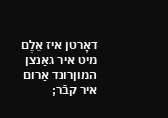דאָרטן איז אֵלֶם מיט איר גאַנצן המוןרונד אַרום איר קבֿר;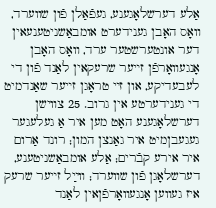אַלע דערשלאָגענע, געפֿאַלן פֿון שװערד, װאָס האָבן גענידערט אומבאַשניטענעאין דער אונטערשטער ערד, װאָס האָבן אָנגעװאָרפֿן זײער שרעקאין לאַנד פֿון די לעבעדיקע, און זײ טראָגן זײער שאַנדמיט די גענידערטע אין גרוב. 25 צװישן דערשלאָגענע האָט מען איר אַ געלעגער געגעבןמיט איר גאַנצן המון; רונד אַרום איר אירע קבֿרים; אַלע אומבאַשניטענע, דערשלאָגן פֿון שװערד; װײַל זײער שרעק איז געװען אָנגעװאָרפֿןאין לאַנד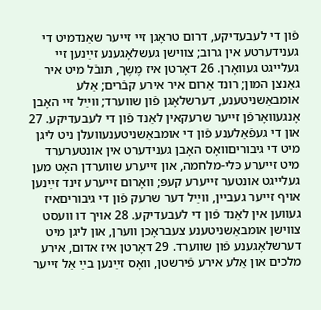פֿון די לעבעדיקע, דרום טראָגן זײ זײער שאַנדמיט די גענידערטע אין גרוב; צװישן געשלאָגענע זײַנען זײ געלײגט געװאָרן. 26 דאָרטן איז מֶשֶך, תּובֿל מיט איר גאַנצן המון; רונד אַרום איר אירע קבֿרים; אַלע אומבאַשניטענע, דערשלאָגן פֿון שװערד; װײַל זײ האָבן אָנגעװאָרפֿן זײער שרעקאין לאַנד פֿון די לעבעדיקע. 27 און די געפֿאַלענע פֿון די אומבאַשניטענעװעלן ניט ליגן מיט די גיבוריםװאָס האָבן גענידערט אין אונטערערד מיט זײערע כּלי-מלחמה, און זײערע שװערדן האָט מען געלײגט אונטער זײערע קעפּ; װאָרום זײערע זינד זײַנען אױף זײער געבײן, װײַל דער שרעק פֿון די גיבוריםאיז געװען אין לאַנד פֿון די לעבעדיקע. 28 אױך דו װעסט צװישן אומבאַשניטענע צעבראָכן װערן, און ליגן מיט דערשלאָגענע פֿון שװערד. 29 דאָרטן איז אדום, אירע מלכים און אַלע אירע פֿירשטן, װאָס זײַנען בײַ אַל זײער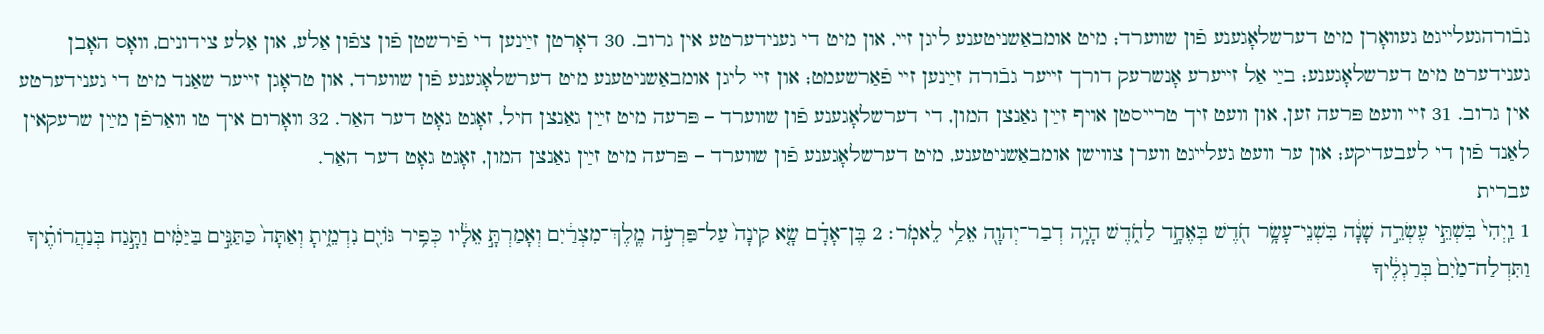גבֿורהגעלײגט געװאָרן מיט דערשלאָגענע פֿון שװערד; מיט אומבאַשניטענע ליגן זײ, און מיט די גענידערטע אין גרוב. 30 דאָרטן זײַנען די פֿירשטן פֿון צפֿון אַלע, און אַלע צידונים, װאָס האָבן גענידערט מיט דערשלאָגענע; בײַ אַל זײערע אָנשרעק דורך זײער גבֿורה זײַנען זײ פֿאַרשעמט; און זײ ליגן אומבאַשניטענע מיט דערשלאָגענע פֿון שװערד, און טראָגן זײער שאַנד מיט די גענידערטע אין גרוב. 31 זײ װעט פּרעה זען, און װעט זיך טרײסטן אױף זײַן גאַנצן המון, די דערשלאָגענע פֿון שװערד – פּרעה מיט זײַן גאַנצן חיל, זאָגט גאָט דער האַר. 32 װאָרום איך טו װאַרפֿן מײַן שרעקאין לאַנד פֿון די לעבעדיקע; און ער װעט געלײגט װערן צװישן אומבאַשניטענע, מיט דערשלאָגענע פֿון שװערד – פּרעה מיט זײַן גאַנצן המון, זאָגט גאָט דער האַר.
עברית
1 וַֽיְהִי֙ בִּשְׁתֵּ֣י עֶשְׂרֵ֣ה שָׁנָ֔ה בִּשְׁנֵי־עָשָׂ֥ר חֹ֖דֶשׁ בְּאֶחָ֣ד לַחֹ֑דֶשׁ הָיָ֥ה דְבַר־יְהוָ֖ה אֵלַ֥י לֵאמֹֽר׃ 2 בֶּן־אָדָ֗ם שָׂ֤א קִינָה֙ עַל־פַּרְעֹ֣ה מֶֽלֶךְ־מִצְרַ֔יִם וְאָמַרְתָּ֣ אֵלָ֔יו כְּפִ֥יר גּוֹיִ֖ם נִדְמֵ֑יתָ וְאַתָּה֙ כַּתַּנִּ֣ים בַּיַּמִּ֔ים וַתָּ֣גַח בְּנַהֲרוֹתֶ֗יךָ וַתִּדְלַח־מַ֙יִם֙ בְּרַגְלֶ֔יךָ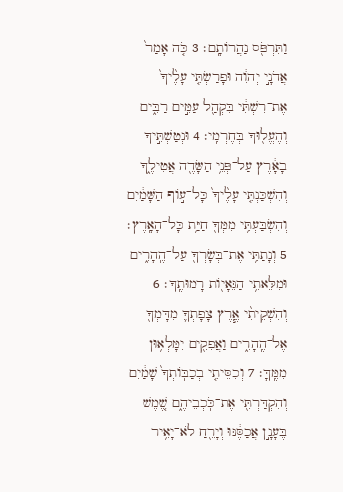וַתִּרְפֹּ֖ס נַהֲרוֹתָֽם׃ 3 כֹּ֤ה אָמַר֙ אֲדֹנָ֣י יְהוִ֔ה וּפָרַשְׂתִּ֤י עָלֶ֙יךָ֙ אֶת־רִשְׁתִּ֔י בִּקְהַ֖ל עַמִּ֣ים רַבִּ֑ים וְהֶעֱל֖וּךָ בְּחֶרְמִֽי׃ 4 וּנְטַשְׁתִּ֣יךָ בָאָ֔רֶץ עַל־פְּנֵ֥י הַשָּׂדֶ֖ה אֲטִילֶ֑ךָ וְהִשְׁכַּנְתִּ֤י עָלֶ֙יךָ֙ כָּל־ע֣וֹף הַשָּׁמַ֔יִם וְהִשְׂבַּעְתִּ֥י מִמְּךָ֖ חַיַּ֥ת כָּל־הָאָֽרֶץ׃ 5 וְנָתַתִּ֥י אֶת־בְּשָׂרְךָ֖ עַל־הֶֽהָרִ֑ים וּמִלֵּאתִ֥י הַגֵּאָי֖וֹת רָמוּתֶֽךָ׃ 6 וְהִשְׁקֵיתִ֨י אֶ֧רֶץ צָפָתְךָ֛ מִדָּמְךָ֖ אֶל־הֶֽהָרִ֑ים וַאֲפִקִ֖ים יִמָּלְא֥וּן מִמֶּֽךָּ׃ 7 וְכִסֵּיתִ֤י בְכַבּֽוֹתְךָ֙ שָׁמַ֔יִם וְהִקְדַּרְתִּ֖י אֶת־כֹּֽכְבֵיהֶ֑ם שֶׁ֚מֶשׁ בֶּעָנָ֣ן אֲכַסֶּ֔נּוּ וְיָרֵ֖חַ לֹא־יָאִ֥יר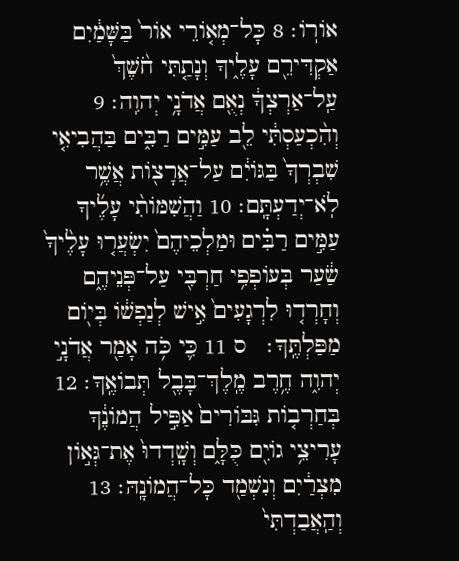אוֹרֽוֹ׃ 8 כָּל־מְא֤וֹרֵי אוֹר֙ בַּשָּׁמַ֔יִם אַקְדִּירֵ֖ם עָלֶ֑יךָ וְנָתַ֤תִּי חֹ֙שֶׁךְ֙ עַֽל־אַרְצְךָ֔ נְאֻ֖ם אֲדֹנָ֥י יְהוִֽה׃ 9 וְהִ֨כְעַסְתִּ֔י לֵ֖ב עַמִּ֣ים רַבִּ֑ים בַּהֲבִיאִ֤י שִׁבְרְךָ֙ בַּגּוֹיִ֔ם עַל־אֲרָצ֖וֹת אֲשֶׁ֥ר לֹֽא־יְדַעְתָּֽם׃ 10 וַהֲשִׁמּוֹתִ֨י עָלֶ֜יךָ עַמִּ֣ים רַבִּ֗ים וּמַלְכֵיהֶם֙ יִשְׂעֲר֤וּ עָלֶ֙יךָ֙ שַׂ֔עַר בְּעוֹפְפִ֥י חַרְבִּ֖י עַל־פְּנֵיהֶ֑ם וְחָרְד֤וּ לִרְגָעִים֙ אִ֣ישׁ לְנַפְשׁ֔וֹ בְּי֖וֹם מַפַּלְתֶּֽךָ׃   ס 11 כִּ֛י כֹּ֥ה אָמַ֖ר אֲדֹנָ֣י יְהוִ֑ה חֶ֥רֶב מֶֽלֶךְ־בָּבֶ֖ל תְּבוֹאֶֽךָ׃ 12 בְּחַרְב֤וֹת גִּבּוֹרִים֙ אַפִּ֣יל הֲמוֹנֶ֔ךָ עָרִיצֵ֥י גוֹיִ֖ם כֻּלָּ֑ם וְשָֽׁדְדוּ֙ אֶת־גְּא֣וֹן מִצְרַ֔יִם וְנִשְׁמַ֖ד כָּל־הֲמוֹנָֽהּ׃ 13 וְהַֽאֲבַדְתִּי֙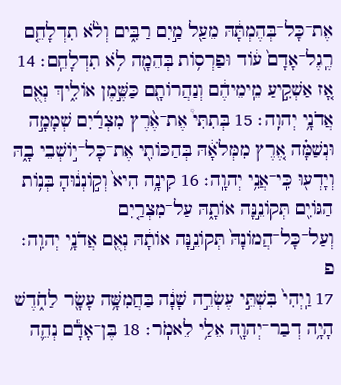אֶת־כָּל־בְּהֶמְתָּ֔הּ מֵעַ֖ל מַ֣יִם רַבִּ֑ים וְלֹ֨א תִדְלָחֵ֤ם רֶֽגֶל־אָדָם֙ ע֔וֹד וּפַרְס֥וֹת בְּהֵמָ֖ה לֹ֥א תִדְלָחֵֽם׃ 14 אָ֚ז אַשְׁקִ֣יעַ מֵֽימֵיהֶ֔ם וְנַהֲרוֹתָ֖ם כַּשֶּׁ֣מֶן אוֹלִ֑יךְ נְאֻ֖ם אֲדֹנָ֥י יְהוִֽה׃ 15 בְּתִתִּי֩ אֶת־אֶ֨רֶץ מִצְרַ֜יִם שְׁמָמָ֣ה וּנְשַׁמָּ֗ה אֶ֚רֶץ מִמְּלֹאָ֔הּ בְּהַכּוֹתִ֖י אֶת־כָּל־י֣וֹשְׁבֵי בָ֑הּ וְיָדְע֖וּ כִּֽי־אֲנִ֥י יְהוָֽה׃ 16 קִינָ֥ה הִיא֙ וְק֣וֹנְנ֔וּהָ בְּנ֥וֹת הַגּוֹיִ֖ם תְּקוֹנֵ֣נָּה אוֹתָ֑הּ עַל־מִצְרַ֤יִם וְעַל־כָּל־הֲמוֹנָהּ֙ תְּקוֹנֵ֣נָּה אוֹתָ֔הּ נְאֻ֖ם אֲדֹנָ֥י יְהוִֽה׃   פ
17 וַֽיְהִי֙ בִּשְׁתֵּ֣י עֶשְׂרֵ֣ה שָׁנָ֔ה בַּחֲמִשָּׁ֥ה עָשָׂ֖ר לַחֹ֑דֶשׁ הָיָ֥ה דְבַר־יְהוָ֖ה אֵלַ֥י לֵאמֹֽר׃ 18 בֶּן־אָדָ֕ם נְהֵ֛ה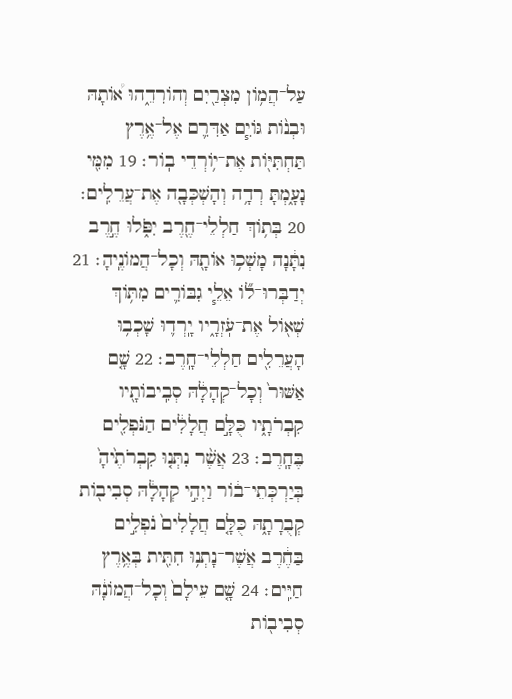עַל־הֲמ֥וֹן מִצְרַ֖יִם וְהוֹרִדֵ֑הוּ א֠וֹתָהּ וּבְנ֨וֹת גּוֹיִ֧ם אַדִּרִ֛ם אֶל־אֶ֥רֶץ תַּחְתִּיּ֖וֹת אֶת־י֥וֹרְדֵי בֽוֹר׃ 19 מִמִּ֖י נָעָ֑מְתָּ רְדָ֥ה וְהָשְׁכְּבָ֖ה אֶת־עֲרֵלִֽים׃ 20 בְּת֥וֹךְ חַלְלֵי־חֶ֖רֶב יִפֹּ֑לוּ חֶ֣רֶב נִתָּ֔נָה מָשְׁכ֥וּ אוֹתָ֖הּ וְכָל־הֲמוֹנֶֽיהָ׃ 21 יְדַבְּרוּ־ל֞וֹ אֵלֵ֧י גִבּוֹרִ֛ים מִתּ֥וֹךְ שְׁא֖וֹל אֶת־עֹֽזְרָ֑יו יָֽרְד֛וּ שָׁכְב֥וּ הָעֲרֵלִ֖ים חַלְלֵי־חָֽרֶב׃ 22 שָׁ֤ם אַשּׁוּר֙ וְכָל־קְהָלָ֔הּ סְבִֽיבוֹתָ֖יו קִבְרֹתָ֑יו כֻּלָּ֣ם חֲלָלִ֔ים הַנֹּפְלִ֖ים בֶּחָֽרֶב׃ 23 אֲשֶׁ֨ר נִתְּנ֤וּ קִבְרֹתֶ֙יהָ֙ בְּיַרְכְּתֵי־ב֔וֹר וַיְהִ֣י קְהָלָ֔הּ סְבִיב֖וֹת קְבֻרָתָ֑הּ כֻּלָּ֤ם חֲלָלִים֙ נֹפְלִ֣ים בַּחֶ֔רֶב אֲשֶׁר־נָתְנ֥וּ חִתִּ֖ית בְּאֶ֥רֶץ חַיִּֽים׃ 24 שָׁ֤ם עֵילָם֙ וְכָל־הֲמוֹנָ֔הּ סְבִיב֖וֹת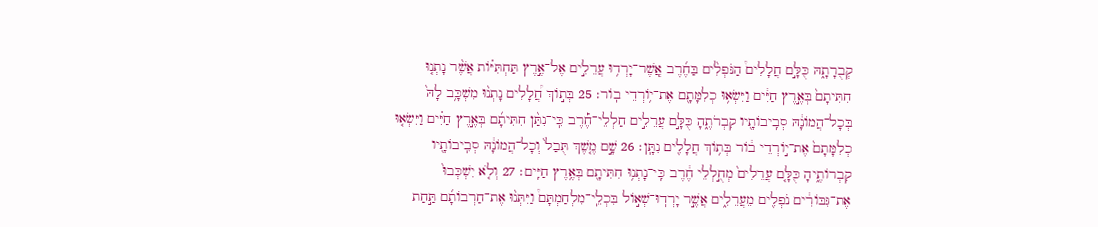קְבֻרָתָ֑הּ כֻּלָּ֣ם חֲלָלִים֩ הַנֹּפְלִ֨ים בַּחֶ֜רֶב אֲ‍ֽשֶׁר־יָרְד֥וּ עֲרֵלִ֣ים אֶל־אֶ֣רֶץ תַּחְתִּיּ֗וֹת אֲשֶׁ֨ר נָתְנ֤וּ חִתִּיתָם֙ בְּאֶ֣רֶץ חַיִּ֔ים וַיִּשְׂא֥וּ כְלִמָּתָ֖ם אֶת־י֥וֹרְדֵי בֽוֹר׃ 25 בְּת֣וֹךְ חֲ֠לָלִים נָתְנ֨וּ מִשְׁכָּ֥ב לָהּ֙ בְּכָל־הֲמוֹנָ֔הּ סְבִֽיבוֹתָ֖יו קִבְרֹתֶ֑הָ כֻּלָּ֣ם עֲרֵלִ֣ים חַלְלֵי־חֶ֡רֶב כִּֽי־נִתַּ֨ן חִתִּיתָ֜ם בְּאֶ֣רֶץ חַיִּ֗ים וַיִּשְׂא֤וּ כְלִמָּתָם֙ אֶת־י֣וֹרְדֵי ב֔וֹר בְּת֥וֹךְ חֲלָלִ֖ים נִתָּֽן׃ 26 שָׁ֣ם מֶ֤שֶׁךְ תֻּבַל֙ וְכָל־הֲמוֹנָ֔הּ סְבִֽיבוֹתָ֖יו קִבְרוֹתֶ֑יהָ כֻּלָּ֤ם עֲרֵלִים֙ מְחֻ֣לְלֵי חֶ֔רֶב כִּֽי־נָתְנ֥וּ חִתִּיתָ֖ם בְּאֶ֥רֶץ חַיִּֽים׃ 27 וְלֹ֤א יִשְׁכְּבוּ֙ אֶת־גִּבּוֹרִ֔ים נֹפְלִ֖ים מֵעֲרֵלִ֑ים אֲשֶׁ֣ר יָרְדֽוּ־שְׁא֣וֹל בִּכְלֵֽי־מִלְחַמְתָּם֩ וַיִּתְּנ֨וּ אֶת־חַרְבוֹתָ֜ם תַּ֣חַת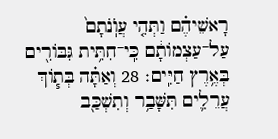רָאשֵׁיהֶ֗ם וַתְּהִ֤י עֲוֺֽנֹתָם֙ עַל־עַצְמוֹתָ֔ם כִּֽי־חִתִּ֥ית גִּבּוֹרִ֖ים בְּאֶ֥רֶץ חַיִּֽים׃ 28 וְאַתָּ֗ה בְּת֧וֹךְ עֲרֵלִ֛ים תִּשָּׁבַ֥ר וְתִשְׁכַּ֖ב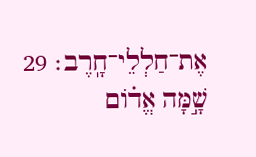אֶת־חַלְלֵי־חָֽרֶב׃ 29 שָׁ֣מָּה אֱד֗וֹם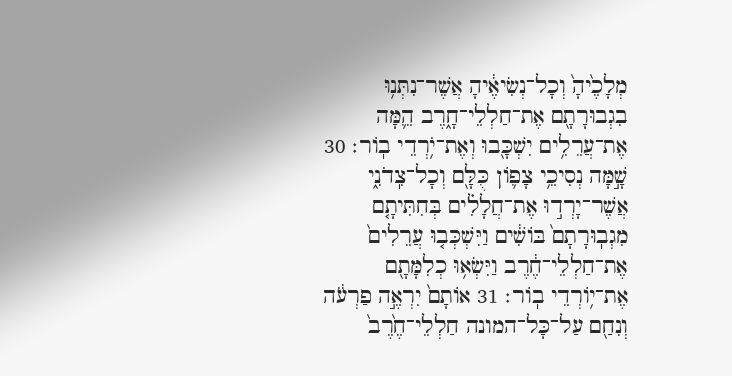מְלָכֶ֙יהָ֙ וְכָל־נְשִׂיאֶ֔יהָ אֲשֶׁר־נִתְּנ֥וּ בִגְבוּרָתָ֖ם אֶת־חַלְלֵי־חָ֑רֶב הֵ֛מָּה אֶת־עֲרֵלִ֥ים יִשְׁכָּ֖בוּ וְאֶת־יֹ֥רְדֵי בֽוֹר׃ 30 שָׁ֣מָּה נְסִיכֵ֥י צָפ֛וֹן כֻּלָּ֖ם וְכָל־צִֽדֹנִ֑י אֲשֶׁר־יָרְד֣וּ אֶת־חֲלָלִ֗ים בְּחִתִּיתָ֤ם מִגְבֽוּרָתָם֙ בּוֹשִׁ֔ים וַיִּשְׁכְּב֤וּ עֲרֵלִים֙ אֶת־חַלְלֵי־חֶ֔רֶב וַיִּשְׂא֥וּ כְלִמָּתָ֖ם אֶת־י֥וֹרְדֵי בֽוֹר׃ 31 אוֹתָם֙ יִרְאֶ֣ה פַרְעֹ֔ה וְנִחַ֖ם עַל־כָּל־המונה חַלְלֵי־חֶ֙רֶב֙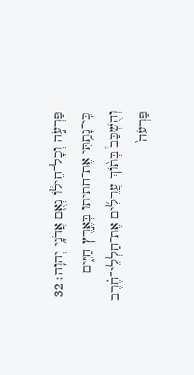פַּרְעֹ֣ה וְכָל־חֵיל֔וֹ נְאֻ֖ם אֲדֹנָ֥י יְהוִֽה׃ 32 כִּֽי־נָתַ֥תִּי אֶת־חתיתו בְּאֶ֣רֶץ חַיִּ֑ים וְהֻשְׁכַּב֩ בְּת֨וֹךְ עֲרֵלִ֜ים אֶת־חַלְלֵי־חֶ֗רֶב פַּרְעֹה֙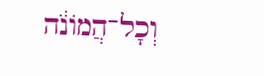וְכָל־הֲמוֹנֹ֔ה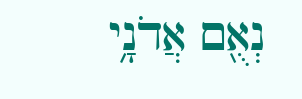נְאֻ֖ם אֲדֹנָ֥י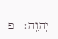יְהוִֽה׃   פ